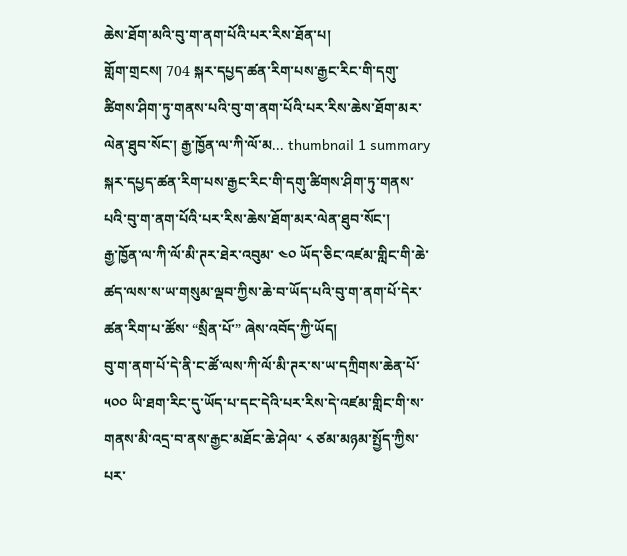ཆེས་ཐོག་མའི་བུ་ག་ནག་པོའི་པར་རིས་ཐོན་པ།
གློག་གྲངས། 704 སྐར་དཔྱད་ཚན་རིག་པས་རྒྱང་རིང་གི་དགུ་ཚིགས་ཤིག་ཏུ་གནས་པའི་བུ་ག་ནག་པོའི་པར་རིས་ཆེས་ཐོག་མར་ལེན་ཐུབ་སོང་། རྒྱ་ཁྱོན་ལ་ཀི་ལོ་མ... thumbnail 1 summary
སྐར་དཔྱད་ཚན་རིག་པས་རྒྱང་རིང་གི་དགུ་ཚིགས་ཤིག་ཏུ་གནས་པའི་བུ་ག་ནག་པོའི་པར་རིས་ཆེས་ཐོག་མར་ལེན་ཐུབ་སོང་།
རྒྱ་ཁྱོན་ལ་ཀི་ལོ་མི་ཊར་ཐེར་འབུམ་ ༤༠ ཡོད་ཅིང་འཛམ་གླིང་གི་ཆེ་ཚད་ལས་ས་ཡ་གསུམ་ལྡབ་ཀྱིས་ཆེ་བ་ཡོད་པའི་བུ་ག་ནག་པོ་དེར་ཚན་རིག་པ་ཚོས་ “སྲིན་པོ་” ཞེས་འབོད་ཀྱི་ཡོད།
བུ་ག་ནག་པོ་དེ་ནི་ང་ཚོ་ལས་ཀི་ལོ་མི་ཊར་ས་ཡ་དཀྲིགས་ཆེན་པོ་ ༥༠༠ ཡི་ཐག་རིང་དུ་ཡོད་པ་དང་དེའི་པར་རིས་དེ་འཛམ་གླིང་གི་ས་གནས་མི་འདྲ་བ་ནས་རྒྱང་མཐོང་ཆེ་ཤེལ་ ༨ ཙམ་མཉམ་སྤྱོད་ཀྱིས་པར་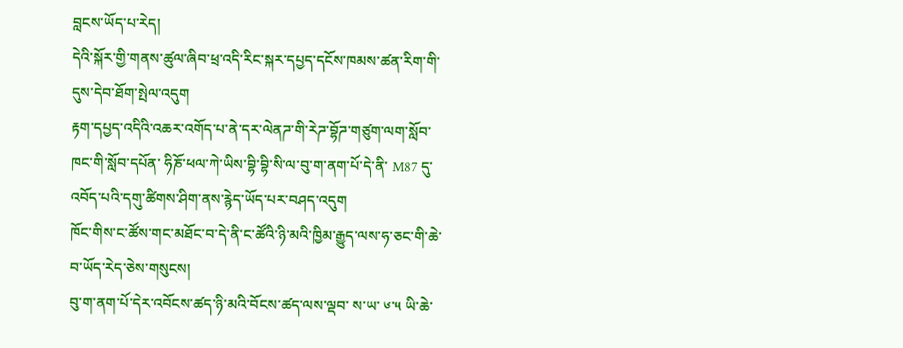བླངས་ཡོད་པ་རེད།
དེའི་སྐོར་གྱི་གནས་ཚུལ་ཞིབ་ཕྲ་འདི་རིང་སྐར་དཔྱད་དངོས་ཁམས་ཚན་རིག་གི་དུས་དེབ་ཐོག་སྤེལ་འདུག
རྟག་དཔྱད་འདིའི་འཆར་འགོད་པ་ནེ་དར་ལེནཌ་གི་རེཌ་བྷོཌ་གཙུག་ལག་སློབ་ཁང་གི་སློབ་དཔོན་ ཧིཎོ་ཕལ་ཀེ་ཡིས་བྷི་བྷི་སི་ལ་བུ་ག་ནག་པོ་དེ་ནི་ M87 དུ་འབོད་པའི་དགུ་ཚིགས་ཤིག་ནས་རྙེད་ཡོད་པར་བཤད་འདུག
ཁོང་གིས་ང་ཚོས་གང་མཐོང་བ་དེ་ནི་ང་ཚོའི་ཉི་མའི་ཁྱིམ་རྒྱུད་ལས་ཧ་ཅང་གི་ཆེ་བ་ཡོད་རེད་ཅེས་གསུངས།
བུ་ག་ནག་པོ་དེར་འབོངས་ཚད་ཉི་མའི་བོངས་ཚད་ལས་ལྡབ་ ས་ཡ་ ༦་༥ ཡི་ཆེ་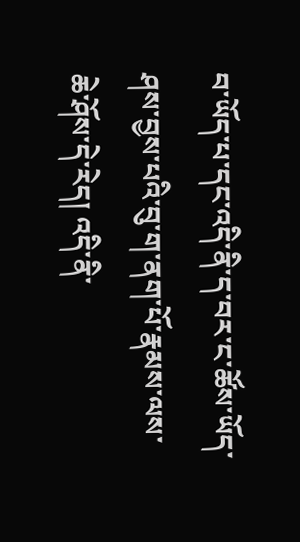བ་ཡོད་པ་དང་འདི་ནི་ད་བར་ང་ཚོས་ཡོད་ཤས་བྱས་པའི་བུ་ག་ནག་པོ་རྣམས་ལས་ཆེ་ཤོས་དེ་རེད། འདི་ནི་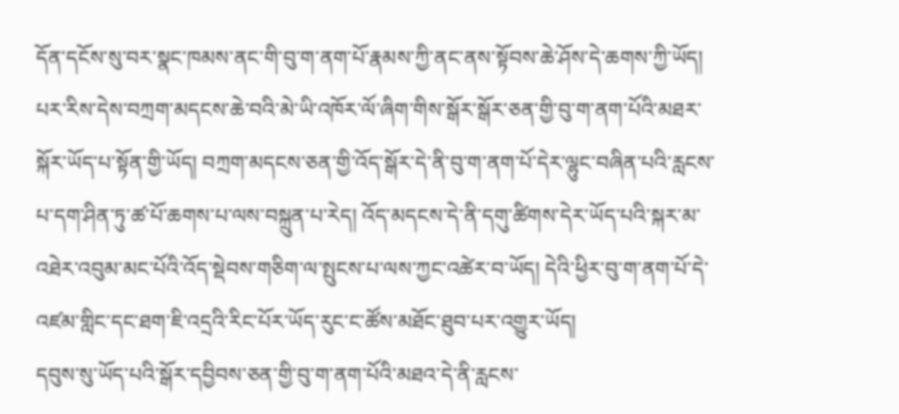དོན་དངོས་སུ་བར་སྣང་ཁམས་ནང་གི་བུ་ག་ནག་པོ་རྣམས་ཀྱི་ནང་ནས་སྟོབས་ཆེ་ཤོས་དེ་ཆགས་ཀྱི་ཡོད།
པར་རིས་དེས་བཀྲག་མདངས་ཆེ་བའི་མེ་ཡི་འཁོར་ལོ་ཞིག་གིས་སྒོར་སྒོར་ཅན་གྱི་བུ་ག་ནག་པོའི་མཐར་སྐོར་ཡོད་པ་སྟོན་གྱི་ཡོད། བཀྲག་མདངས་ཅན་གྱི་འོད་སྒོར་དེ་ནི་བུ་ག་ནག་པོ་དེར་ལྷུང་བཞིན་པའི་རླངས་པ་དག་ཤིན་ཏུ་ཚ་པོ་ཆགས་པ་ལས་བསྐྲུན་པ་རེད། འོད་མདངས་དེ་ནི་དགུ་ཚིགས་དེར་ཡོད་པའི་སྐར་མ་འཐེར་འབུམ་མང་པོའི་འོད་སྡེབས་གཅིག་ལ་སྤུངས་པ་ལས་ཀྱང་འཚེར་བ་ཡོད། དེའི་ཕྱིར་བུ་ག་ནག་པོ་དེ་འཛམ་གླིང་དང་ཐག་ཇི་འདྲའི་རིང་པོར་ཡོད་རུང་ང་ཚོས་མཐོང་ཐུབ་པར་འགྱུར་ཡོད།
དབུས་སུ་ཡོད་པའི་སྒོར་དབྱིབས་ཅན་གྱི་བུ་ག་ནག་པོའི་མཐའ་དེ་ནི་རླངས་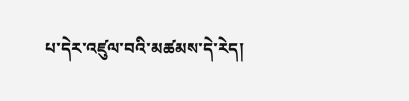པ་དེར་འཛུལ་བའི་མཚམས་དེ་རེད།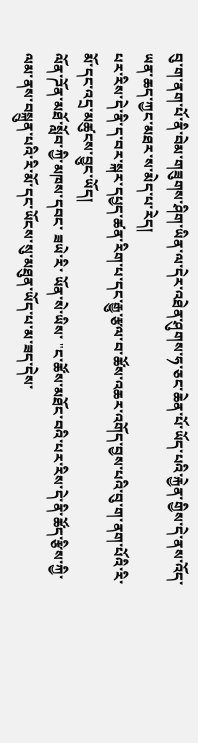བུ་ག་ནག་པོ་ནི་བེམ་གཟུགས་ཤིག་ཡིན་ལ་དེར་འཐེན་ཤུགས་ཧ་ཅང་ཆེན་པོ་ཡོད་པའི་རྐྱེན་གྱིས་དེ་ནས་འོད་ཡན་ཆད་ཀྱང་མཐར་ས་མེད་པ་རེད།
པར་རིས་དེ་ནི་ད་བར་སྐར་དཔྱད་ཚན་རིག་པ་དང་རྒྱུ་རྩལ་བ་ཚོས་འཆར་འགོད་བྱས་པའི་བུ་ག་ནག་པོའི་རི་མོ་དང་འདྲ་མཚུངས་བྱུང་ཡོད།
ལོན་ཌོན་མཐོ་སློབ་ཀྱི་མཁས་དབང་ ཟཡེ་རི་ ཡོན་སེ་ཡིས་ "ང་ཚོས་མཐོང་བའི་པར་རིས་དེ་ནི་ཚོད་རྩིས་ཀྱི་ལམ་ནས་བསྐྲུན་པའི་རི་མོ་དང་ཡོངས་སུ་མཐུན་ཡོད་པ་མ་ཟད་དེས་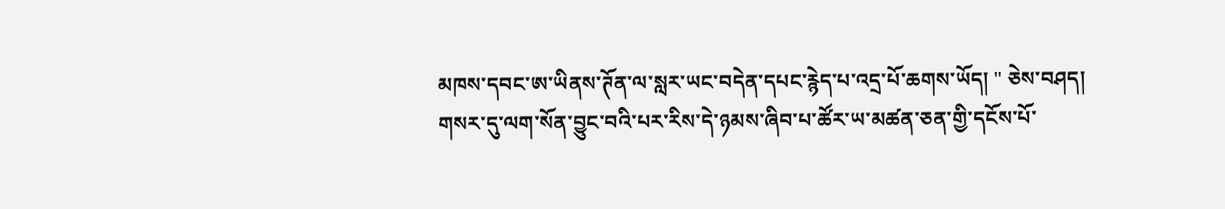མཁས་དབང་ཨ་ཡིནས་ཊོན་ལ་སླར་ཡང་བདེན་དཔང་རྙེད་པ་འདྲ་པོ་ཆགས་ཡོད། " ཅེས་བཤད།
གསར་དུ་ལག་སོན་བྱུང་བའི་པར་རིས་དེ་ཉམས་ཞིབ་པ་ཚོར་ཡ་མཚན་ཅན་གྱི་དངོས་པོ་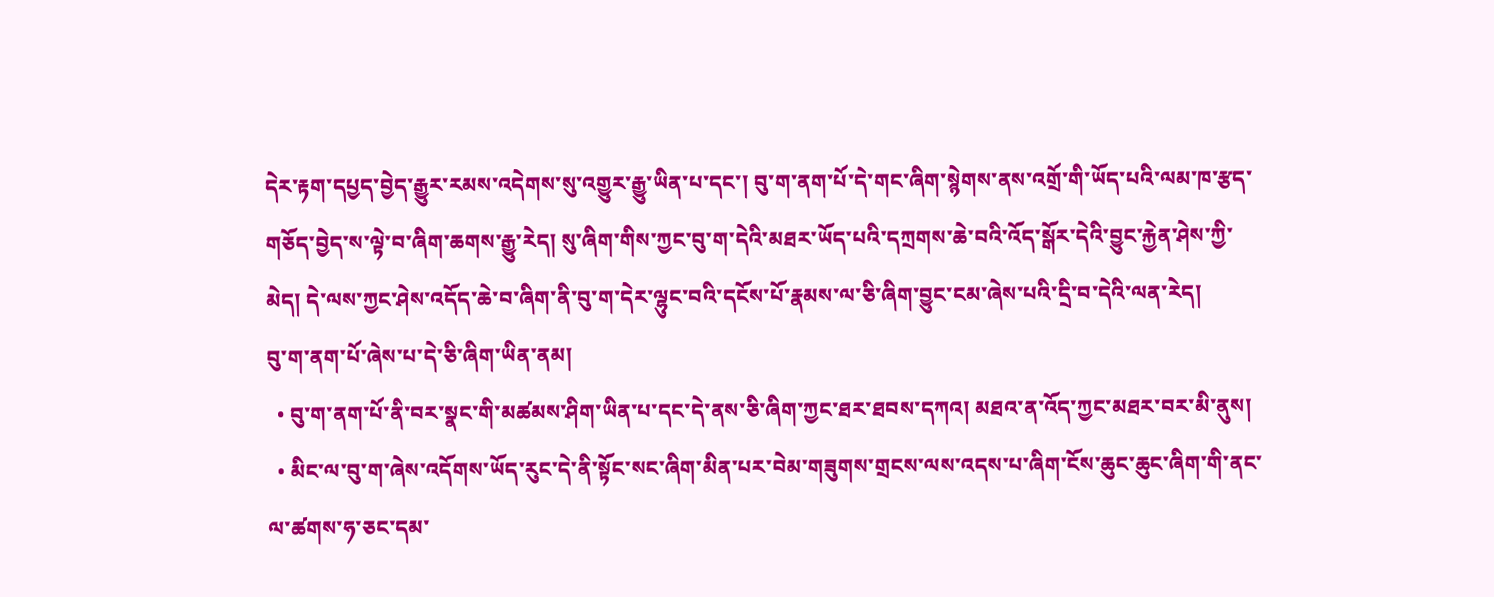དེར་རྟག་དཔྱད་བྱེད་རྒྱུར་རམས་འདེགས་སུ་འགྱུར་རྒྱུ་ཡིན་པ་དང་། བུ་ག་ནག་པོ་དེ་གང་ཞིག་སྙེགས་ནས་འགྲོ་གི་ཡོད་པའི་ལམ་ཁ་རྩད་གཅོད་བྱེད་ས་ལྟེ་བ་ཞིག་ཆགས་རྒྱུ་རེད། སུ་ཞིག་གིས་ཀྱང་བུ་ག་དེའི་མཐར་ཡོད་པའི་དཀྲགས་ཆེ་བའི་འོད་སྒོར་དེའི་བྱུང་རྐྱེན་ཤེས་ཀྱི་མེད། དེ་ལས་ཀྱང་ཤེས་འདོད་ཆེ་བ་ཞིག་ནི་བུ་ག་དེར་ལྷུང་བའི་དངོས་པོ་རྣམས་ལ་ཅི་ཞིག་བྱུང་ངམ་ཞེས་པའི་དྲི་བ་དེའི་ལན་རེད།
བུ་ག་ནག་པོ་ཞེས་པ་དེ་ཅི་ཞིག་ཡིན་ནམ།
  • བུ་ག་ནག་པོ་ནི་བར་སྣང་གི་མཚམས་ཤིག་ཡིན་པ་དང་དེ་ནས་ཅི་ཞིག་ཀྱང་ཐར་ཐབས་དཀའ། མཐའ་ན་འོད་ཀྱང་མཐར་བར་མི་ནུས།
  • མིང་ལ་བུ་ག་ཞེས་འདོགས་ཡོད་རུང་དེ་ནི་སྟོང་སང་ཞིག་མིན་པར་བེམ་གཟུགས་གྲངས་ལས་འདས་པ་ཞིག་ངོས་ཆུང་ཆུང་ཞིག་གི་ནང་ལ་ཚགས་ཧ་ཅང་དམ་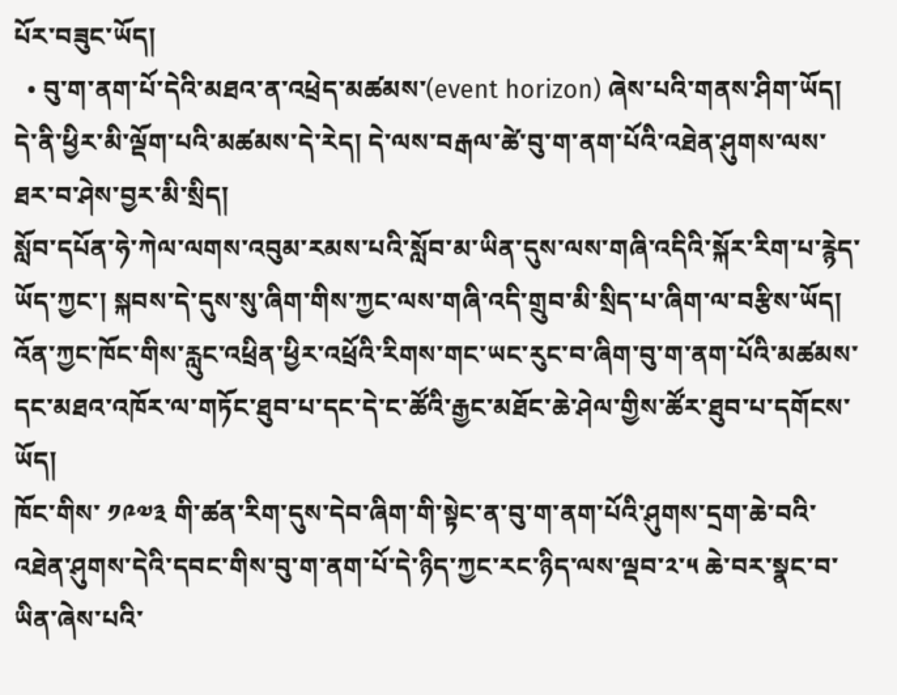པོར་བཟུང་ཡོད།
  • བུ་ག་ནག་པོ་དེའི་མཐའ་ན་འཕྲེད་མཚམས་(event horizon) ཞེས་པའི་གནས་ཤིག་ཡོད། དེ་ནི་ཕྱིར་མི་ལྡོག་པའི་མཚམས་དེ་རེད། དེ་ལས་བརྒལ་ཚེ་བུ་ག་ནག་པོའི་འཐེན་ཤུགས་ལས་ཐར་བ་ཤེས་བྱར་མི་སྲིད།
སློབ་དཔོན་ཧེ་ཀེལ་ལགས་འབུམ་རམས་པའི་སློབ་མ་ཡིན་དུས་ལས་གཞི་འདིའི་སྐོར་རིག་པ་རྙེད་ཡོད་ཀྱང་། སྐབས་དེ་དུས་སུ་ཞིག་གིས་ཀྱང་ལས་གཞི་འདི་གྲུབ་མི་སྲིད་པ་ཞིག་ལ་བརྩིས་ཡོད། འོན་ཀྱང་ཁོང་གིས་རླུང་འཕྲིན་ཕྱིར་འཕྲོའི་རིགས་གང་ཡང་རུང་བ་ཞིག་བུ་ག་ནག་པོའི་མཚམས་དང་མཐའ་འཁོར་ལ་གཏོང་ཐུབ་པ་དང་དེ་ང་ཚོའི་རྒྱང་མཐོང་ཆེ་ཤེལ་གྱིས་ཚོར་ཐུབ་པ་དགོངས་ཡོད།
ཁོང་གིས་ ༡༩༧༣ གི་ཚན་རིག་དུས་དེབ་ཞིག་གི་སྟེང་ན་བུ་ག་ནག་པོའི་ཤུགས་དྲག་ཆེ་བའི་འཐེན་ཤུགས་དེའི་དབང་གིས་བུ་ག་ནག་པོ་དེ་ཉིད་ཀྱང་རང་ཉིད་ལས་ལྡབ་༢་༥ ཆེ་བར་སྣང་བ་ཡིན་ཞེས་པའི་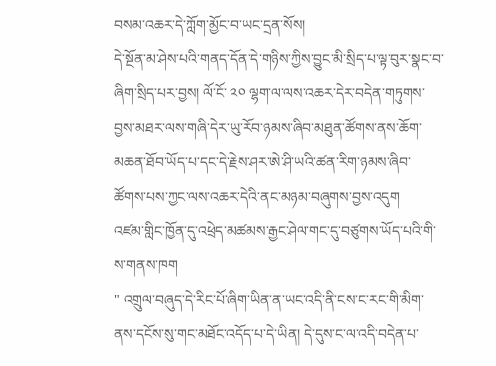བསམ་འཆར་དེ་ཀློག་མྱོང་བ་ཡང་དྲན་སོས།
དེ་སྔོན་མ་ཤེས་པའི་གནད་དོན་དེ་གཉིས་ཀྱིས་བྱུང་མི་སྲིད་པ་ལྟ་བུར་སྣང་བ་ཞིག་སྲིད་པར་བྱས། ལོ་ངོ་ ༢༠ ལྷག་ལ་ལས་འཆར་དེར་བདེན་གཏུགས་བྱས་མཐར་ལས་གཞི་དེར་ཡུ་རོབ་ཉམས་ཞིབ་མཐུན་ཚོགས་ནས་ཆོག་མཆན་ཐོབ་ཡོད་པ་དང་དེ་རྗེས་ཤར་ཨེ་ཤི་ཡའི་ཚན་རིག་ཉམས་ཞིབ་ཚོགས་པས་ཀྱང་ལས་འཆར་དེའི་ནང་མཉམ་བཞུགས་བྱས་འདུག
འཛམ་གླིང་ཁྱོན་དུ་འཕྲེད་མཚམས་རྒྱང་ཤེལ་གང་དུ་བཙུགས་ཡོད་པའི་གི་ས་གནས་ཁག
" འགྲུལ་བཞུད་དེ་རིང་པོ་ཞིག་ཡིན་ན་ཡང་འདི་ནི་ངས་ང་རང་གི་མིག་ནས་དངོས་སུ་གང་མཐོང་འདོད་པ་དེ་ཡིན། དེ་དུས་ང་ལ་འདི་བདེན་པ་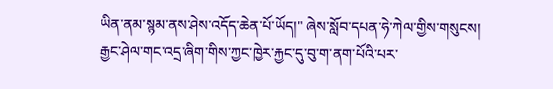ཡིན་ནམ་སྙམ་ནས་ཤེས་འདོད་ཆེན་པོ་ཡོད།" ཞེས་སློབ་དཔན་ཧེ་ཀེལ་གྱིས་གསུངས།
རྒྱང་ཤེལ་གང་འདྲ་ཞིག་གིས་ཀྱང་ཁྱེར་རྐྱང་དུ་བུ་ག་ནག་པོའི་པར་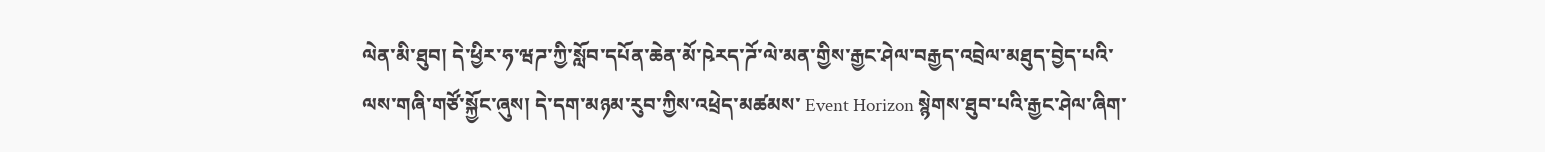ལེན་མི་ཐུབ། དེ་ཕྱིར་ཧ་ཝཌ་ཀྱི་སློབ་དཔོན་ཆེན་མོ་ཥེརད་ཌོ་ལེ་མན་གྱིས་རྒྱང་ཤེལ་བརྒྱད་འབྲེལ་མཐུད་བྱེད་པའི་ལས་གཞི་གཙོ་སྐྱོང་ཞུས། དེ་དག་མཉམ་རུབ་ཀྱིས་འཕྲེད་མཚམས་ Event Horizon སྙེགས་ཐུབ་པའི་རྒྱང་ཤེལ་ཞིག་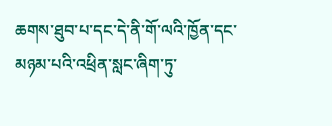ཆགས་ཐུབ་པ་དང་དེ་ནི་གོ་ལའི་ཁྱོན་དང་མཉམ་པའི་འཕྲིན་སླང་ཞིག་ཏུ་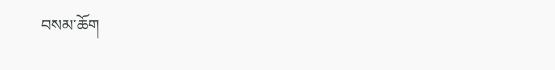བསམ་ཆོག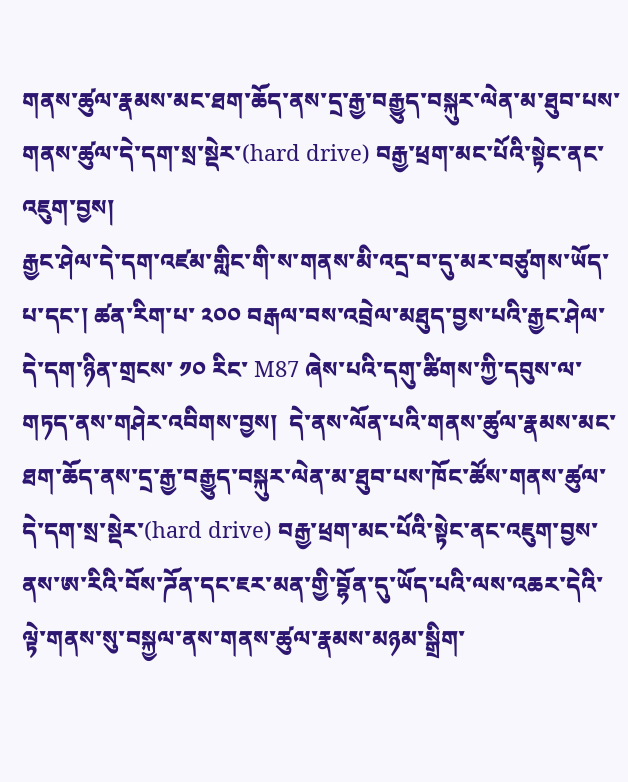གནས་ཚུལ་རྣམས་མང་ཐག་ཆོད་ནས་དྲ་རྒྱ་བརྒྱུད་བསྐུར་ལེན་མ་ཐུབ་པས་གནས་ཚུལ་དེ་དག་སྲ་སྡེར་(hard drive) བརྒྱ་ཕྲག་མང་པོའི་སྟེང་ནང་འཇུག་བྱས།
རྒྱང་ཤེལ་དེ་དག་འཛམ་གླིང་གི་ས་གནས་མི་འདྲ་བ་དུ་མར་བཙུགས་ཡོད་པ་དང་། ཚན་རིག་པ་ ༢༠༠ བརྒལ་བས་འབྲེལ་མཐུད་བྱས་པའི་རྒྱང་ཤེལ་དེ་དག་ཉིན་གྲངས་ ༡༠ རིང་ M87 ཞེས་པའི་དགུ་ཚིགས་ཀྱི་དབུས་ལ་གཏད་ནས་གཤེར་འབིགས་བྱས།  དེ་ནས་ལོན་པའི་གནས་ཚུལ་རྣམས་མང་ཐག་ཆོད་ནས་དྲ་རྒྱ་བརྒྱུད་བསྐུར་ལེན་མ་ཐུབ་པས་ཁོང་ཚོས་གནས་ཚུལ་དེ་དག་སྲ་སྡེར་(hard drive) བརྒྱ་ཕྲག་མང་པོའི་སྟེང་ནང་འཇུག་བྱས་ནས་ཨ་རིའི་བོས་ཌོན་དང་ཇར་མན་གྱི་བྷོན་དུ་ཡོད་པའི་ལས་འཆར་དེའི་ལྟེ་གནས་སུ་བསྐྱལ་ནས་གནས་ཚུལ་རྣམས་མཉམ་སྒྲིག་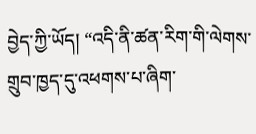བྱེད་ཀྱི་ཡོད། “འདི་ནི་ཚན་རིག་གི་ལེགས་གྲུབ་ཁྱད་དུ་འཕགས་པ་ཞིག་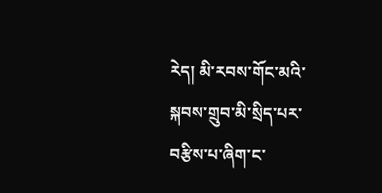རེད། མི་རབས་གོང་མའི་སྐབས་གྲུབ་མི་སྲིད་པར་བརྩིས་པ་ཞིག་ང་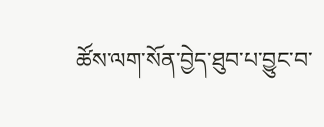ཚོས་ལག་སོན་བྱེད་ཐུབ་པ་བྱུང་བ་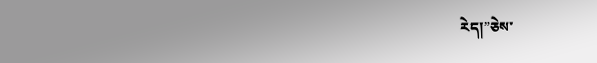རེད།”ཅེས་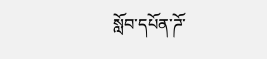སློབ་དཔོན་ཌོ་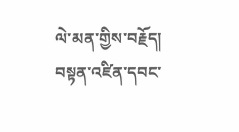ལེ་མན་གྱིས་བརྗོད།
བསྟན་འཛིན་དབང་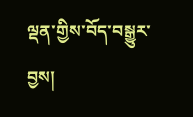ལྡན་གྱིས་བོད་བསྒྱུར་བྱས།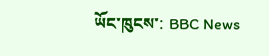ཡོང་ཁུངས་: BBC News